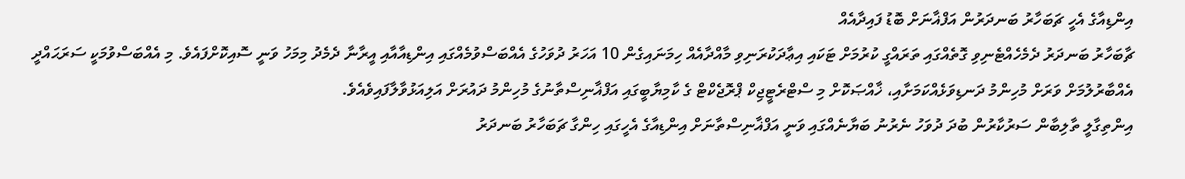އިންޑިއާގެ އެހީ ޗަބަހާރު ބަނދަރުން އަފްޣާނަށް ބޮޑު ފައިދާއެއް
ޗާބަހާރު ބަނދަރު ދެމެހެއްޓެނިވި ގޮތެއްގައި ތަރައްގީ ކުރުމަށް ޓަކައި އިޢާދަކުރަނިވި މާއްދާއެއް ހިމަނައިގެން 10 އަހަރު ދުވަހުގެ އެއްބަސްވުމެއްގައި އިންޑިއާއާއި އީރާނާ ދެމެދު މިމަހު ވަނީ ސޮއިކޮށްފައެވެ. މި އެއްބަސްވުމަކީ ސަރަޙައްދީ އެއްބާރުލުމަށް ވަރަށް މުހިންމު ދަނޑިވަޅެއްކަމަށާއި، ޚާއްޞަކޮށް މި ސްޓްރެޓީޖިކް ޕްރޮޖެކްޓް ގެ ކާމިޔާބީގައި އަފްޣާނިސްތާނުގެ މުހިންމު ދައުރަށް އަލިއަޅުވާލާފައިވެއެވެ.
އިންތިގާލީ ތާލިބާން ސަރުކާރުން ބުދަ ދުވަހު ނެރުނު ބަޔާނެއްގައި ވަނީ އަފްޣާނިސްތާނަށް އިންޑިއާގެ އެހީގައި ހިންގާ ޗަބަހާރު ބަނދަރު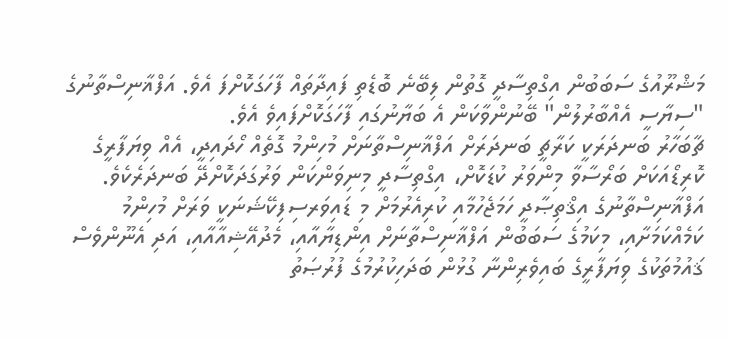މަޝްރޫއުގެ ސަބަބުން އިގްތިސާދީ ގޮތުން ލިބޭނެ ބޮޑެތި ފައިދާތައް ފާހަގަކޮށްފަ އެވެ. އަފްޣާނިސްތާނުގެ "ސިޔާސީ އެއްބާރުލުން" ބޭނުންވާކަން އެ ބަޔާނުގައި ފާހަގަކޮށްފައިވެ އެވެ.
ޗާބަހާރު ބަނދަރަކީ ކަރާޗީ ބަނދަރަށް އަފްޣާނިސްތާނަށް މުހިންމު ގޮތެއް ހޯދައިދީ، އެއް ވިޔަފާރީގެ ކޮރިޑޯއަކަށް ބަރޯސާވާ މިންވަރު ކުޑަކޮށް، އިގްތިސާދީ މިނިވަންކަން ވަރުގަދަކޮށްދޭ ބަނދަރެކެވެ. އަފްޣާނިސްތާނުގެ އިޤްތިޞާދީ ހަމަޖެހުމާއި ކުރިއެރުމަށް މި ޑައިވަރސިފިކޭޝަނަކީ ވަރަށް މުހިންމު ކަމެއްކަމަށާއި، މިކަމުގެ ސަބަބުން އަފްޣާނިސްތާނަށް އިންޑިޔާއާއި، މެދުއޭޝިއާއާއި، އަދި އެނޫންވެސް ޤައުމުތަކުގެ ވިޔަފާރީގެ ބައިވެރިންނާ ގުޅުން ބަދަހިކުރުމުގެ ފުރުޞަތު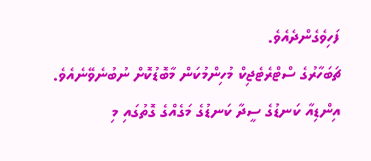ފަހިވެގެންދެއެވެ.
ޗަބަހާރުގެ ސްޓްރެޓެޖިކް މުހިންމުކަން މާބޮޑުކޮށް ނުބުނެވޭނެއެވެ. އިންޑިއާ ކަނޑުގެ ސީދާ ކަނޑުގެ މަގެއްގެ ގޮތުގައި މި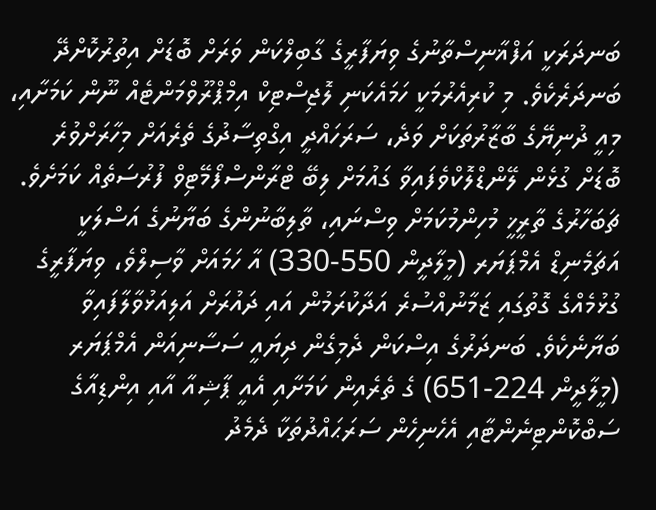ބަނދަރަކީ އަފްޣާނިސްތާނުގެ ވިޔަފާރީގެ ގާބިލްކަން ވަރަށް ބޮޑަށް އިތުރުކޮށްދޭ ބަނދަރެކެވެ. މި ކުރިއެރުމަކީ ހަމައެކަނި ލޮޖިސްޓިކް އިމްޕްރޫވްމަންޓެއް ނޫން ކަމަށާއި، މިއީ ދުނިޔޭގެ ބާޒާރުތަކަށް ވަދެ، ސަރަހައްދީ އިގްތިސާދުގެ ތެރެއަށް މިހާރަށްވުރެ ބޮޑަށް ގުޅެން ލޭންޑްލޮކްވެފައިވާ ގައުމަށް ލިބޭ ޓްރާންސްފޯމޭޓިވް ފުރުސަތެއް ކަމަށެވެ.
ޗަބަހާރުގެ ތާރީޚީ މުހިންމުކަމަށް ވިސްނައި، ތާލިބާނުންގެ ބަޔާނުގެ އަސްލަކީ އަޗަމެނިޑް އެމްޕަޔަރ (މީލާދީން 550-330) އާ ހަމައަށް ވާސިލްވެ، ވިޔަފާރީގެ ގުޅުމެއްގެ ގޮތުގައި ޒަމާނުއްސުރެ އަދާކުރަމުން އައި ދައުރަށް އަލިއަޅުވާލާފައިވާ ބަޔާނެކެވެ. ބަނދަރުގެ އިސްކަން ދެމިގެން ދިޔައީ ސަސާނިއަން އެމްޕަޔަރ (މީލާދީން 224-651) ގެ ތެރެއިން ކަމަށާއި އެއީ ޕާޝިއާ އާއި އިންޑިއާގެ ސަބްކޮންޓިނެންޓާއި އެހެނިހެން ސަރަޙައްދުތަކާ ދެމެދު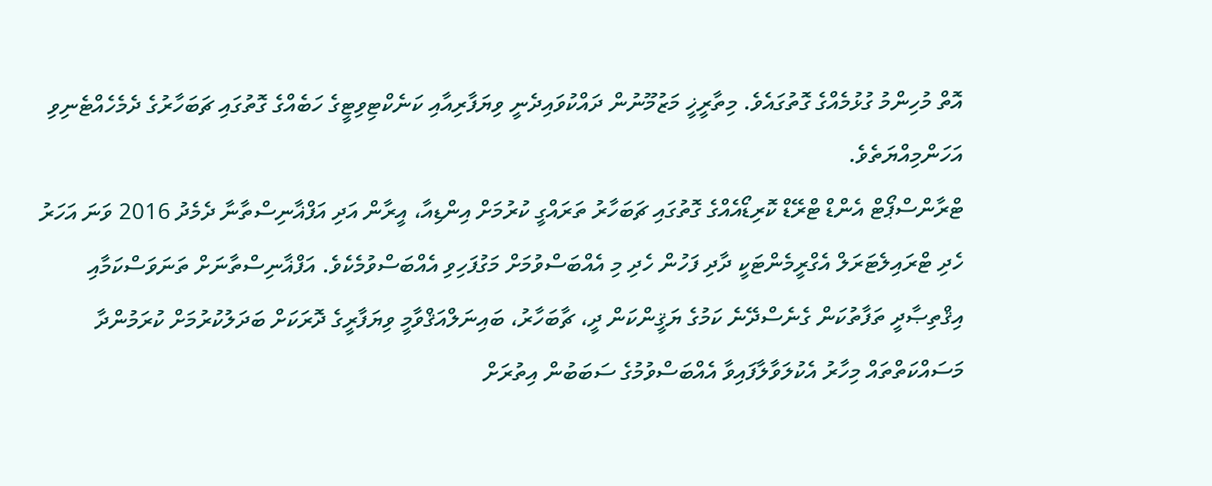އޮތް މުހިންމު ގުޅުމެއްގެ ގޮތުގައެވެ. މިތާރީޚީ މަޒުމޫނުން ދައްކުވައިދެނީ ވިޔަފާރިއާއި ކަނެކްޓިވިޓީގެ ހަބެއްގެ ގޮތުގައި ޗަބަހާރުގެ ދެމެހެއްޓެނިވި އަހަންމިއްޔަތެވެ.
ޓްރާންސްޕޯޓް އެންޑް ޓްރޭޑް ކޮރިޑޯއެއްގެ ގޮތުގައި ޗަބަހާރު ތަރައްގީ ކުރުމަށް އިންޑިއާ، އީރާން އަދި އަފްޣާނިސްތާނާ ދެމެދު 2016 ވަނަ އަހަރު ހެދި ޓްރައިލެޓަރަލް އެގްރީމެންޓަކީ ދާދި ފަހުން ހެދި މި އެއްބަސްވުމަށް މަގުފަހިވި އެއްބަސްވުމެކެވެ. އަފްޣާނިސްތާނަށް ތަނަވަސްކަމާއި އިޤްތިޞާދީ ތަފާތުކަން ގެނެސްދޭނެ ކަމުގެ ޔަޤީންކަން ދީ، ޗާބަހާރު، ބައިނަލްއަޤްވާމީ ވިޔަފާރީގެ ދޮރަކަށް ބަދަލުކުރުމަށް ކުރަމުންދާ މަސައްކަތްތައް މިހާރު އެކުލަވާލާފައިވާ އެއްބަސްވުމުގެ ސަބަބުން އިތުރަށް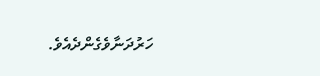ހަރުދަނާވެގެންދެއެވެ.